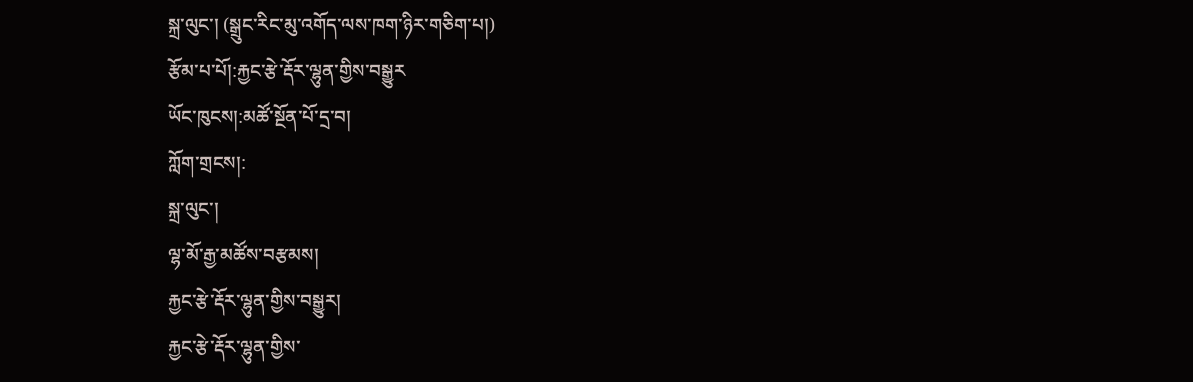སྐྲ་ལུང་། (སྒྲུང་རིང་མུ་འགོད་ལས་ཁག་ཉིར་གཅིག་པ།)
རྩོམ་པ་པོ།:རྐྱང་རྩེ་རྡོར་ལྷུན་གྱིས་བསྒྱུར
ཡོང་ཁུངས།:མཚོ་སྔོན་པོ་དྲ་བ།
ཀློག་གྲངས།:
སྐྲ་ལུང་།
ལྷ་མོ་རྒྱ་མཚོས་བརྩམས།
རྐྱང་རྩེ་རྡོར་ལྷུན་གྱིས་བསྒྱུར།
རྐྱང་རྩེ་རྡོར་ལྷུན་གྱིས་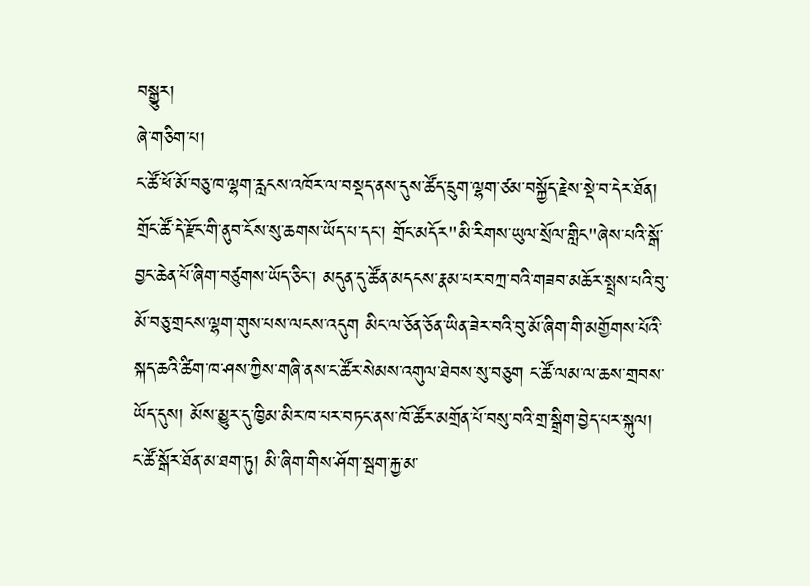བསྒྱུར།
ཞེ་གཅིག་པ།
ང་ཚོ་ཕོ་མོ་བཅུ་ཁ་ལྷག་རླངས་འཁོར་ལ་བསྡད་ནས་དུས་ཚོད་དྲུག་ལྷག་ཙམ་བསྐྱོད་རྗེས་སྡེ་བ་དེར་ཐོན།
གྲོང་ཚོ་དེ་རྫོང་གི་ནུབ་ངོས་སུ་ཆགས་ཡོད་པ་དང་། གྲོང་མདོར"མི་རིགས་ཡུལ་སྲོལ་གླིང"ཞེས་པའི་སྒོ་བྱང་ཆེན་པོ་ཞིག་བཙུགས་ཡོད་ཅིང་། མདུན་དུ་ཚོན་མདངས་རྣམ་པར་བཀྲ་བའི་གཟབ་མཆོར་སྤྲས་པའི་བུ་མོ་བཅུ་གྲངས་ལྷག་གུས་པས་ལངས་འདུག མིང་ལ་ཅོན་ཅོན་ཡིན་ཟེར་བའི་བུ་མོ་ཞིག་གི་མགྱོགས་པོའི་སྐད་ཆའི་ཚིག་ཁ་ཤས་ཀྱིས་གཞི་ནས་ང་ཚོར་སེམས་འགུལ་ཐེབས་སུ་བཅུག ང་ཚོ་ལམ་ལ་ཆས་གྲབས་ཡོད་དུས། མོས་མྱུར་དུ་ཁྱིམ་མིར་ཁ་པར་བཏང་ནས་ཁོ་ཚོར་མགྲོན་པོ་བསུ་བའི་གྲ་སྒྲིག་བྱེད་པར་སྐུལ།
ང་ཚོ་སྒོར་ཐོན་མ་ཐག་ཏུ། མི་ཞིག་གིས་ཤོག་སྦག་རྐྱ་མ་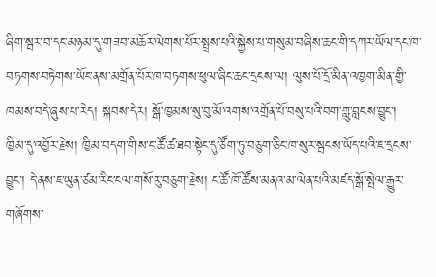ཞིག་སྦར་བ་དང་མཉམ་དུ་གཟབ་མཆོར་ལེགས་པོར་སྤྲས་པའི་སྐྱེས་པ་གསུམ་བཞིས་ཆང་གི་དཀར་ཡོལ་དང་ཁ་བཏགས་བཏེགས་ཡོང་ནས་མགྲོན་པོར་ཁ་བཏགས་ཕུལ་ཞིང་ཆང་དྲངས་ལ། ལུས་པོ་དྲོ་མིན་འཁྱག་མིན་གྱི་ཁམས་བདེ་ཞུས་པ་རེད། སྐབས་དེར། སྒོ་ཁྱམས་སུ་བུ་མོ་འགས་འགྲོན་པོ་བསུ་པའི་བག་གླུ་བླངས་བྱུང་།
ཁྱིམ་དུ་འབྱོར་རྗེས། ཁྱིམ་བདག་གིས་ང་ཚོ་ཚ་ཐབ་སྟེང་དུ་ཙོག་ཏུ་བཅུག་ཅིང་ཁ་སུར་སྦངས་ཡོད་པའི་ཇ་དྲངས་བྱུང་། དེ་ནས་ཇ་ཡུན་ཙམ་རིང་ངལ་གསོ་རུ་བཅུག་རྗེས། ང་ཚོ་ཁོ་ཚོས་མནའ་མ་ལེན་པའི་མཛད་སྒོ་སྤེལ་རྒྱུར་གཞོགས་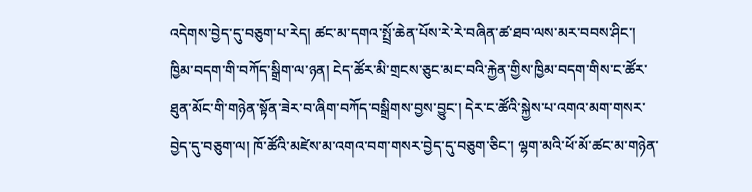འདེགས་བྱེད་དུ་བཅུག་པ་རེད། ཚང་མ་དགའ་སྤྲོ་ཆེན་པོས་རེ་རེ་བཞིན་ཚ་ཐབ་ལས་མར་བབས་ཤིང་། ཁྱིམ་བདག་གི་བཀོད་སྒྲིག་ལ་ཉན། ངེད་ཚོར་མི་གྲངས་ཅུང་མང་བའི་རྐྱེན་གྱིས་ཁྱིམ་བདག་གིས་ང་ཚོར་ཐུན་མོང་གི་གཉེན་སྟོན་ཟེར་བ་ཞིག་བཀོད་བསྒྲིགས་བྱས་བྱུང་། དེར་ང་ཚོའི་སྐྱེས་པ་འགའ་མག་གསར་བྱེད་དུ་བཅུག་ལ། ཁོ་ཚོའི་མཛེས་མ་འགའ་བག་གསར་བྱེད་དུ་བཅུག་ཅིང་། ལྷག་མའི་ཕོ་མོ་ཚང་མ་གཉེན་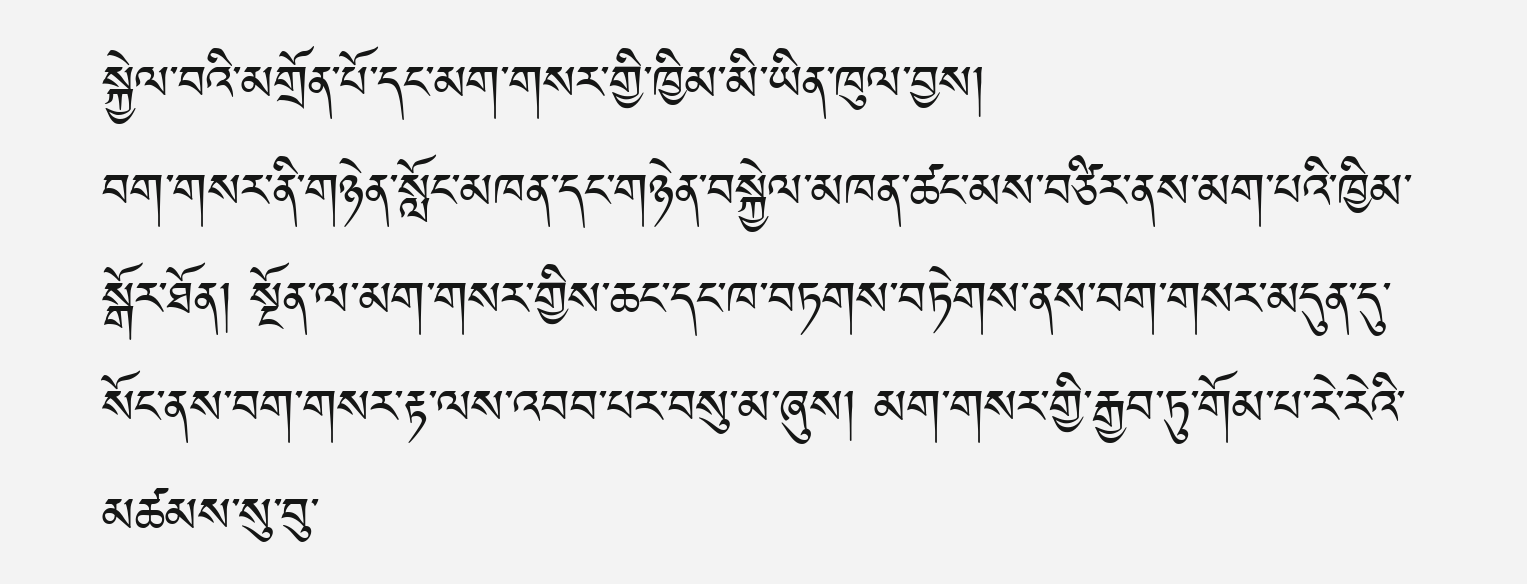སྐྱེལ་བའི་མགྲོན་པོ་དང་མག་གསར་གྱི་ཁྱིམ་མི་ཡིན་ཁུལ་བྱས།
བག་གསར་ནི་གཉེན་སློང་མཁན་དང་གཉེན་བསྐྱེལ་མཁན་ཚང་མས་བཙིར་ནས་མག་པའི་ཁྱིམ་སྒོར་ཐོན། སྔོན་ལ་མག་གསར་གྱིས་ཆང་དང་ཁ་བཏགས་བཏེགས་ནས་བག་གསར་མདུན་དུ་སོང་ནས་བག་གསར་རྟ་ལས་འབབ་པར་བསུ་མ་ཞུས། མག་གསར་གྱི་རྒྱབ་ཏུ་གོམ་པ་རེ་རེའི་མཚམས་སུ་བུ་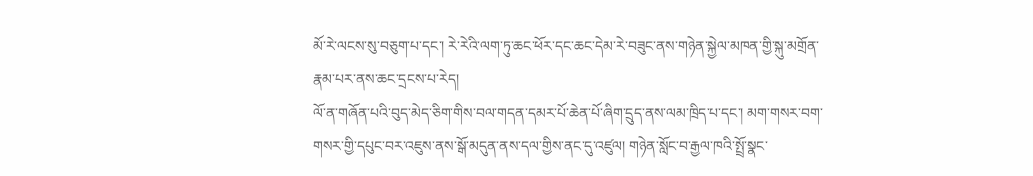མོ་རེ་ལངས་སུ་བཅུག་པ་དང་། རེ་རེའི་ལག་ཏུ་ཆང་ཕོར་དང་ཆང་དེམ་རེ་བཟུང་ནས་གཉེན་སྐྱེལ་མཁན་གྱི་སྐུ་མགྲོན་རྣམ་པར་ནས་ཆང་དྲངས་པ་རེད།
ལོ་ན་གཞོན་པའི་བུད་མེད་ཅིག་གིས་བལ་གདན་དམར་པོ་ཆེན་པོ་ཞིག་དྲུད་ནས་ལམ་ཁྲིད་པ་དང་། མག་གསར་བག་གསར་གྱི་དཔུང་བར་འཇུས་ནས་སྒོ་མདུན་ནས་དལ་གྱིས་ནང་དུ་འཛུལ། གཉེན་སློང་བ་རྒྱལ་ཁའི་སྤྲོ་སྣང་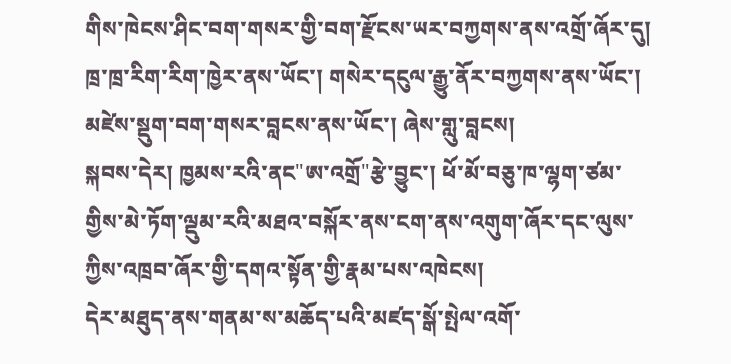གིས་ཁེངས་ཤིང་བག་གསར་གྱི་བག་རྫོངས་ཡར་བཀྱགས་ནས་འགྲོ་ཞོར་དུ། ཁྲ་ཁྲ་རིག་རིག་ཁྱེར་ནས་ཡོང་། གསེར་དངུལ་རྒྱུ་ནོར་བཀྱགས་ནས་ཡོང་། མཛེས་སྡུག་བག་གསར་བླངས་ནས་ཡོང་། ཞེས་གླུ་བླངས།
སྐབས་དེར། ཁྱམས་རའི་ནང"ཨ་འགྲོ"རྩེ་བྱུང་། ཕོ་མོ་བཅུ་ཁ་ལྷག་ཙམ་གྱིས་མེ་ཏོག་ལྡུམ་རའི་མཐའ་བསྐོར་ནས་ངག་ནས་འགུག་ཞོར་དང་ལུས་ཀྱིས་འཁྲབ་ཞོར་གྱི་དགའ་སྟོན་གྱི་རྣམ་པས་འཁེངས།
དེར་མཐུད་ནས་གནམ་ས་མཆོད་པའི་མཛད་སྒོ་སྤེལ་འགོ་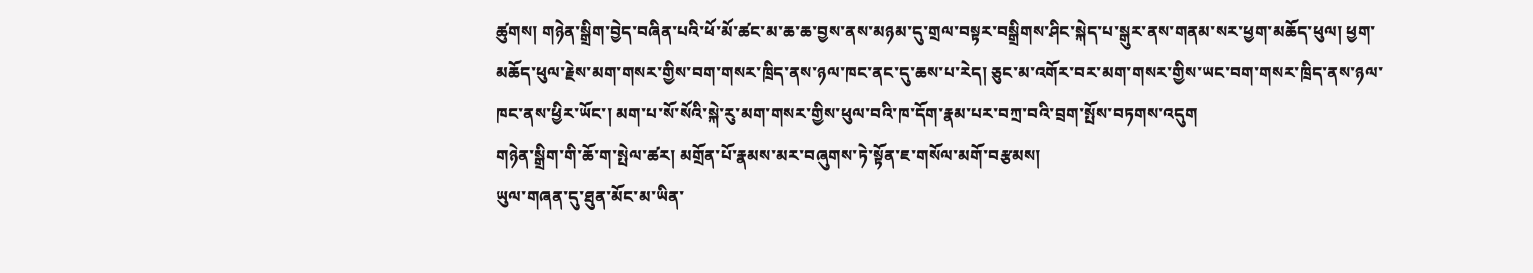ཚུགས། གཉེན་སྒྲིག་བྱེད་བཞིན་པའི་ཕོ་མོ་ཚང་མ་ཆ་ཆ་བྱས་ནས་མཉམ་དུ་གྲལ་བསྟར་བསྒྲིགས་ཤིང་སྐེད་པ་སྒུར་ནས་གནམ་སར་ཕྱག་མཆོད་ཕུལ། ཕྱག་མཆོད་ཕུལ་རྗེས་མག་གསར་གྱིས་བག་གསར་ཁྲིད་ནས་ཉལ་ཁང་ནང་དུ་ཆས་པ་རེད། ཅུང་མ་འགོར་བར་མག་གསར་གྱིས་ཡང་བག་གསར་ཁྲིད་ནས་ཉལ་ཁང་ནས་ཕྱིར་ཡོང་། མག་པ་སོ་སོའི་སྐེ་རུ་མག་གསར་གྱིས་ཕུལ་བའི་ཁ་དོག་རྣམ་པར་བཀྲ་བའི་བྲག་སྤོས་བཏགས་འདུག
གཉེན་སྒྲིག་གི་ཆོ་ག་སྤེལ་ཚར། མགྲོན་པོ་རྣམས་མར་བཞུགས་ཏེ་སྟོན་ཇ་གསོལ་མགོ་བརྩམས།
ཡུལ་གཞན་དུ་ཐུན་མོང་མ་ཡིན་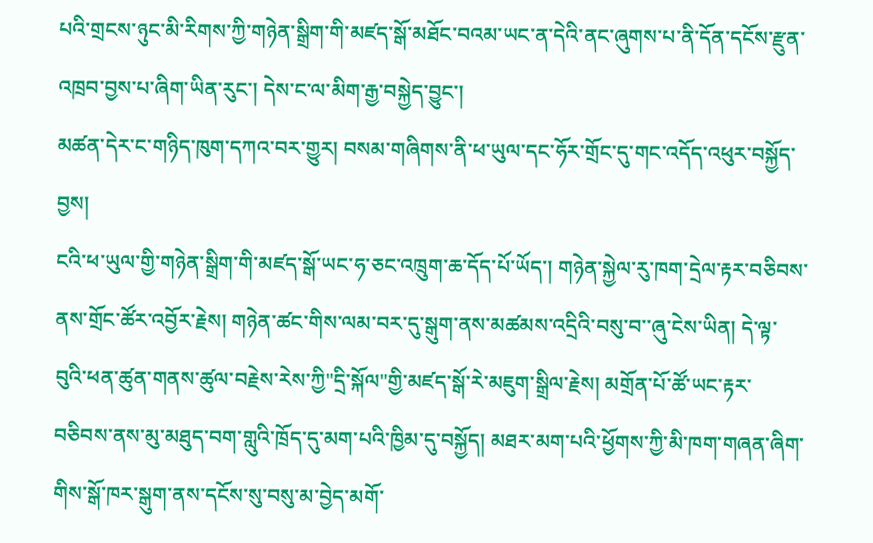པའི་གྲངས་ཉུང་མི་རིགས་ཀྱི་གཉེན་སྒྲིག་གི་མཛད་སྒོ་མཐོང་བའམ་ཡང་ན་དེའི་ནང་ཞུགས་པ་ནི་དོན་དངོས་རྫུན་འཁྲབ་བྱས་པ་ཞིག་ཡིན་རུང་། དེས་ང་ལ་མིག་རྒྱ་བསྐྱེད་བྱུང་།
མཚན་དེར་ང་གཉིད་ཁུག་དཀའ་བར་གྱུར། བསམ་གཞིགས་ནི་ཕ་ཡུལ་དང་ཧོར་གྲོང་དུ་གང་འདོད་འཕུར་བསྐྱོད་བྱས།
ངའི་ཕ་ཡུལ་གྱི་གཉེན་སྒྲིག་གི་མཛད་སྒོ་ཡང་ཧ་ཅང་འཁྲུག་ཆ་དོད་པོ་ཡོད་། གཉེན་སྐྱེལ་རུ་ཁག་དྲེལ་རྟར་བཅིབས་ནས་གྲོང་ཚོར་འབྱོར་རྗེས། གཉེན་ཚང་གིས་ལམ་བར་དུ་སྒུག་ནས་མཚམས་འདྲིའི་བསུ་བ་་ཞུ་ངེས་ཡིན། དེ་ལྟ་བུའི་ཕན་ཚུན་གནས་ཚུལ་བརྗེས་རེས་ཀྱི"དྲི་སྐོལ"གྱི་མཛད་སྒོ་རེ་མཇུག་སྒྲིལ་རྗེས། མགྲོན་པོ་ཚོ་ཡང་རྟར་བཅིབས་ནས་མུ་མཐུད་བག་གླུའི་ཁྲོད་དུ་མག་པའི་ཁྱིམ་དུ་བསྐྱོད། མཐར་མག་པའི་ཕྱོགས་ཀྱི་མི་ཁག་གཞན་ཞིག་གིས་སྒོ་ཁར་སྒུག་ནས་དངོས་སུ་བསུ་མ་བྱེད་མགོ་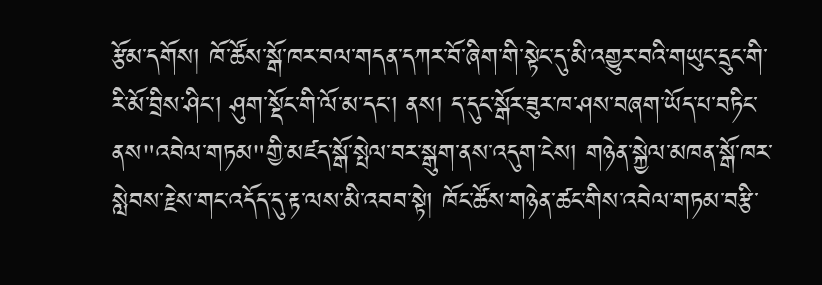རྩོམ་དགོས། ཁོ་ཚོས་སྒོ་ཁར་བལ་གདན་དཀར་བོ་ཞིག་གི་སྟེང་དུ་མི་འགྱུར་བའི་གཡུང་དྲུང་གི་རི་མོ་བྲིས་ཤིང་། ཤུག་སྡོང་གི་ལོ་མ་དང་། ནས། ད་དུང་སྒོར་ཟུར་ཁ་ཤས་བཞག་ཡོད་པ་བཏིང་ནས"འབེལ་གཏམ"གྱི་མཛད་སྒོ་སྤེལ་བར་སྒུག་ནས་འདུག་ངེས། གཉེན་སྐྱེལ་མཁན་སྒོ་ཁར་སླེབས་རྗེས་གང་འདོད་དུ་རྟ་ལས་མི་འབབ་སྟེ། ཁོང་ཚོས་གཉེན་ཚང་གིས་འབེལ་གཏམ་བརྩི་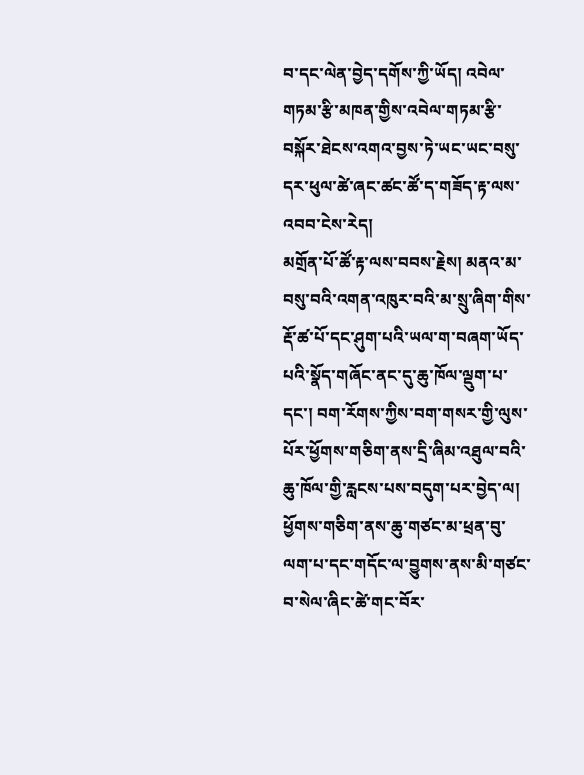བ་དང་ལེན་བྱེད་དགོས་ཀྱི་ཡོད། འབེལ་གཏམ་རྩི་མཁན་གྱིས་འབེལ་གཏམ་རྩི་བསྐོར་ཐེངས་འགའ་བྱས་ཏེ་ཡང་ཡང་བསུ་དར་ཕུལ་ཚེ་ཞང་ཚང་ཚོ་ད་གཟོད་རྟ་ལས་འབབ་ངེས་རེད།
མགྲོན་པོ་ཚོ་རྟ་ལས་བབས་རྗེས། མནའ་མ་བསུ་བའི་འགན་འཁུར་བའི་མ་སྲུ་ཞིག་གིས་རྡོ་ཚ་པོ་དང་ཤུག་པའི་ཡལ་ག་བཞག་ཡོད་པའི་སྣོད་གཞོང་ནང་དུ་ཆུ་ཁོལ་ལྡུག་པ་དང་། བག་རོགས་ཀྱིས་བག་གསར་གྱི་ལུས་པོར་ཕྱོགས་གཅིག་ནས་དྲི་ཞིམ་འཐུལ་བའི་ཆུ་ཁོལ་གྱི་རླངས་པས་བདུག་པར་བྱེད་ལ། ཕྱོགས་གཅིག་ནས་ཆུ་གཙང་མ་ཕྲན་བུ་ལག་པ་དང་གདོང་ལ་བྱུགས་ནས་མི་གཙང་བ་སེལ་ཞིང་ཚེ་གང་བོར་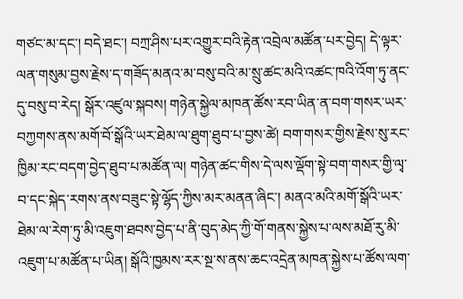གཙང་མ་དང་། བདེ་ཐང་། བཀྲ་ཤིས་པར་འགྱུར་བའི་རྟེན་འབྲེལ་མཚོན་པར་བྱེད། དེ་ལྟར་ལན་གསུམ་བྱས་རྗེས་ད་གཟོད་མནའ་མ་བསུ་བའི་མ་སྲུ་ཚང་མའི་འཚང་ཁའི་འོག་ཏུ་ནང་དུ་བསུ་བ་རེད། སྒོར་འཛུལ་སྐབས། གཉེན་སྐྱེལ་མཁན་ཚོས་རབ་ཡིན་ན་བག་གསར་ཡར་བཀྱགས་ནས་མགོ་བོ་སྒོའི་ཡར་ཐེམ་ལ་ཐུག་ཐུབ་པ་བྱས་ཚེ། བག་གསར་གྱིས་རྗེས་སུ་རང་ཁྱིམ་རང་བདག་བྱེད་ཐུབ་པ་མཚོན་ལ། གཉེན་ཚང་གིས་དེ་ལས་ལྡོག་སྟེ་བག་གསར་གྱི་ལྭ་བ་དང་སྐེད་རགས་ནས་བཟུང་སྟེ་ལྷོད་ཀྱིས་མར་མནན་ཞིང་། མནའ་མའི་མགོ་སྒོའི་ཡར་ཐེམ་ལ་རེག་ཏུ་མི་འཇུག་ཐབས་བྱེད་པ་ནི་བུད་མེད་ཀྱི་གོ་གནས་སྐྱེས་པ་ལས་མཐོ་རུ་མི་འཇུག་པ་མཚོན་པ་ཡིན། སྒོའི་ཁྱམས་རར་སྔ་ས་ནས་ཆང་འདྲེན་མཁན་སྐྱེས་པ་ཚོས་ལག་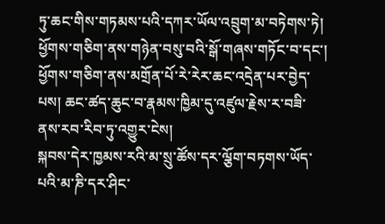ཏུ་ཆང་གིས་གཏམས་པའི་དཀར་ཡོལ་འབྲུག་མ་བཏེགས་ཏེ། ཕྱོགས་གཅིག་ནས་གཉེན་བསུ་བའི་སྒོ་གཞས་གཏོང་བ་དང་། ཕྱོགས་གཅིག་ནས་མགྲོན་པོ་རེ་རེར་ཆང་འདྲེན་པར་བྱེད་པས། ཆང་ཚད་ཆུང་བ་རྣམས་ཁྱིམ་དུ་འཛུལ་རྗེས་ར་བཟི་ནས་རབ་རིབ་ཏུ་འགྱུར་ངེས།
སྐབས་དེར་ཁྱམས་རའི་མ་སྲུ་ཚོས་དར་ལྕོག་བཏགས་ཡོད་པའི་མ་ཎི་དར་ཤིང་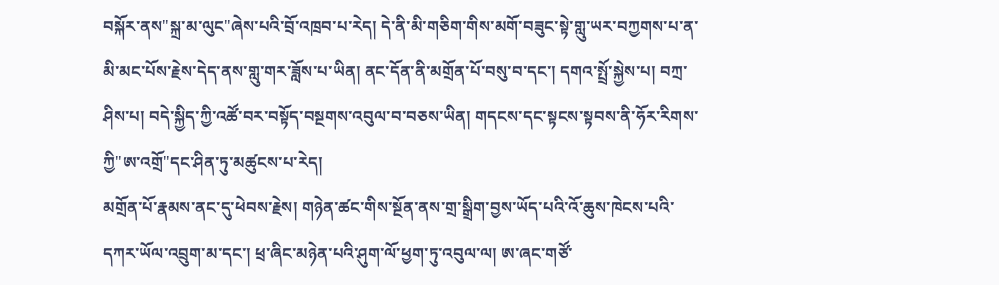བསྐོར་ནས"སྐྲ་མ་ལུང"ཞེས་པའི་བྲོ་འཁྲབ་པ་རེད། དེ་ནི་མི་གཅིག་གིས་མགོ་བཟུང་སྟེ་གླུ་ཡར་བཀྱགས་པ་ན་མི་མང་པོས་རྗེས་དེད་ནས་གླུ་གར་ཟློས་པ་ཡིན། ནང་དོན་ནི་མགྲོན་པོ་བསུ་བ་དང་། དགའ་སྤྲོ་སྐྱེས་པ། བཀྲ་ཤིས་པ། བདེ་སྐྱིད་ཀྱི་འཚོ་བར་བསྟོད་བསྔགས་འབུལ་བ་བཅས་ཡིན། གདངས་དང་སྟངས་སྟབས་ནི་ཧོར་རིགས་ཀྱི"ཨ་འགྲོ"དང་ཤིན་ཏུ་མཚུངས་པ་རེད།
མགྲོན་པོ་རྣམས་ནང་དུ་ཕེབས་རྗེས། གཉེན་ཚང་གིས་སྔོན་ནས་གྲ་སྒྲིག་བྱས་ཡོད་པའི་འོ་ཆུས་ཁེངས་པའི་དཀར་ཡོལ་འབྲུག་མ་དང་། ཕྲ་ཞིང་མཉེན་པའི་ཤུག་ལོ་ཕྱག་ཏུ་འབུལ་ལ། ཨ་ཞང་གཙོ་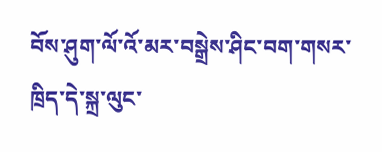བོས་ཤུག་ལོ་འོ་མར་བསྒྲེས་ཤིང་བག་གསར་ཁྲིད་དེ་སྐྲ་ལུང་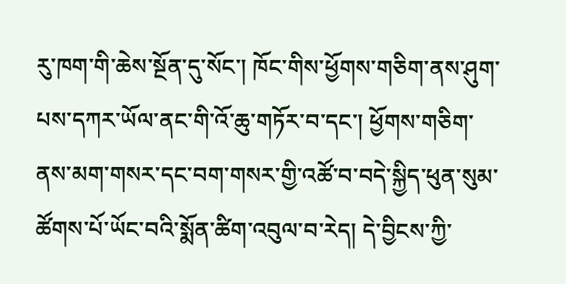རུ་ཁག་གི་ཆེས་སྔོན་དུ་སོང་། ཁོང་གིས་ཕྱོགས་གཅིག་ནས་ཤུག་པས་དཀར་ཡོལ་ནང་གི་འོ་ཆུ་གཏོར་བ་དང་། ཕྱོགས་གཅིག་ནས་མག་གསར་དང་བག་གསར་གྱི་འཚོ་བ་བདེ་སྐྱིད་ཕུན་སུམ་ཚོགས་པོ་ཡོང་བའི་སྨོན་ཚིག་འབུལ་བ་རེད། དེ་བྱིངས་ཀྱི་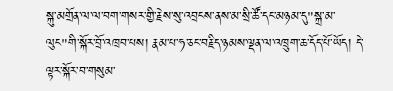སྐུ་མགྲོན་ལ་ལ་བག་གསར་གྱི་རྗེས་སུ་འབྲངས་ནས་མ་སྲི་ཚོ་དང་མཉམ་དུ"སྐྲ་མ་ལུང"གི་སྐོར་བྲོ་འཁྲབ་པས། རྣམ་པ་ཧ་ཅང་བརྗིད་ཉམས་ལྡན་ལ་འཁྲུག་ཆ་དོད་པོ་ཡོད། དེ་ལྟར་སྐོར་བ་གསུམ་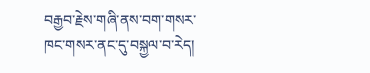བརྒྱབ་རྗེས་གཞི་ནས་བག་གསར་ཁང་གསར་ནང་དུ་བསྐྱལ་བ་རེད།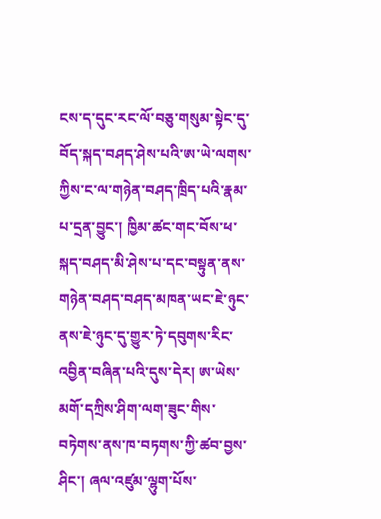ངས་ད་དུང་རང་ལོ་བཅུ་གསུམ་སྟེང་དུ་བོད་སྐད་བཤད་ཤེས་པའི་ཨ་ཡེ་ལགས་ཀྱིས་ང་ལ་གཉེན་བཤད་ཁྲིད་པའི་རྣམ་པ་དྲན་བྱུང་། ཁྱིམ་ཚང་གང་བོས་ཕ་སྐད་བཤད་མི་ཤེས་པ་དང་བསྟུན་ནས་གཉེན་བཤད་བཤད་མཁན་ཡང་ཇེ་ཉུང་ནས་ཇེ་ཉུང་དུ་གྱུར་ཏེ་དབུགས་རིང་འབྱིན་བཞིན་པའི་དུས་དེར། ཨ་ཡེས་མགོ་དཀྲིས་ཤིག་ལག་ཟུང་གིས་བཏེགས་ནས་ཁ་བཏགས་ཀྱི་ཚབ་བྱས་ཤིང་། ཞལ་འཛུམ་ལྷུག་པོས་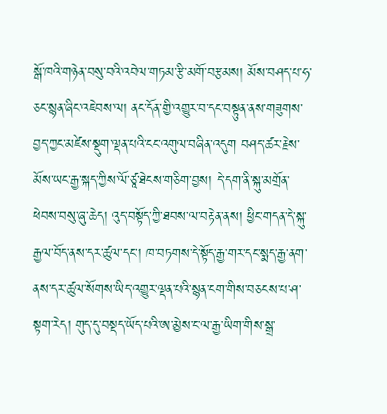སྒོ་ཁའི་གཉེན་བསུ་བའི་འབེལ་གཏམ་རྩི་མགོ་བརྩམས། མོས་བཤད་པ་ཧ་ཅང་སྙན་ཞིང་འཇེབས་ལ། ནང་དོན་གྱི་འགྱུར་བ་དང་བསྟུན་ནས་གཟུགས་བྱད་ཀྱང་མཛེས་སྡུག་ལྡན་པའི་ངང་འགུལ་བཞིན་འདུག བཤད་ཚར་རྗེས་མོས་ཡང་རྒྱ་སྐད་ཀྱིས་ལོ་ཙཱ་ཐེངས་གཅིག་བྱས། དེ་དག་ནི་སྐུ་མགྲོན་ཕེབས་བསུ་ཞུ་ཆེད། འུད་བསྟོད་ཀྱི་ཐབས་ལ་བརྟེན་ནས། ཕྱིང་གདན་དེ་སྐུ་རྒྱལ་བོད་ནས་དར་ཚུལ་དང་། ཁ་བཏགས་དེ་སྟོད་རྒྱ་གར་དང་སྨད་རྒྱ་ནག་ནས་དར་ཚུལ་སོགས་ཡིད་འགྱུར་ལྡན་པའི་སྙན་ངག་གིས་བཅངས་པ་ཤ་སྟག་རེད། གུད་དུ་བསྡད་ཡོད་པའི་ཨ་མྱེས་ང་ལ་རྒྱ་ཡིག་གིས་སྒྲ་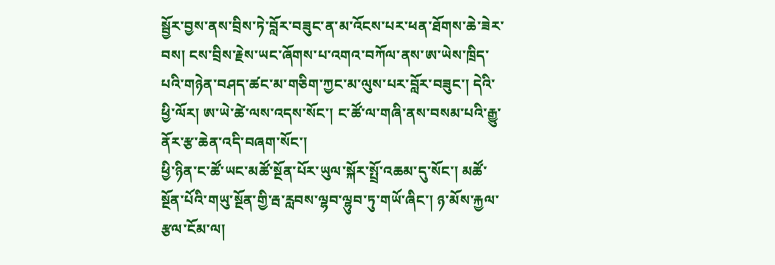སྦྱོར་བྱས་ནས་བྲིས་ཏེ་བློར་བཟུང་ན་མ་འོངས་པར་ཕན་ཐོགས་ཆེ་ཟེར་བས། ངས་བྲིས་རྗེས་ཡང་ཞོགས་པ་འགའ་བཀོལ་ནས་ཨ་ཡེས་ཁྲིད་པའི་གཉེན་བཤད་ཚང་མ་གཅིག་ཀྱང་མ་ལུས་པར་བློར་བཟུང་། དེའི་ཕྱི་ལོར། ཨ་ཡེ་ཚེ་ལས་འདས་སོང་། ང་ཚོ་ལ་གཞི་ནས་བསམ་པའི་རྒྱུ་ནོར་རྩ་ཆེན་འདི་བཞག་སོང་།
ཕྱི་ཉིན་ང་ཚོ་ཡང་མཚོ་སྔོན་པོར་ཡུལ་སྐོར་སྤྲོ་འཆམ་དུ་སོང་། མཚོ་སྔོན་པོའི་གཡུ་སྔོན་གྱི་རྦ་རླབས་ལྷབ་ལྷུབ་ཏུ་གཡོ་ཞིང་། ཉ་མོས་རྐྱལ་རྩལ་ངོམ་ལ།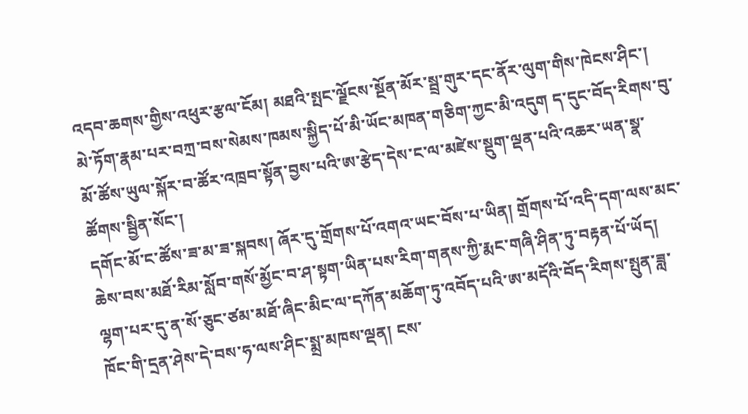འདབ་ཆགས་གྱིས་འཕུར་རྩལ་ངོམ། མཐའི་སྤང་ལྗོངས་སྔོན་མོར་སྦྲ་གུར་དང་ནོར་ལུག་གིས་ཁེངས་ཤིང་། མེ་ཏོག་རྣམ་པར་བཀྲ་བས་སེམས་ཁམས་སྐྱིད་པོ་མི་ཡོང་མཁན་གཅིག་ཀྱང་མི་འདུག ད་དུང་བོད་རིགས་བུ་མོ་ཚོས་ཡུལ་སྐོར་བ་ཚོར་འཁྲབ་སྟོན་བྱས་པའི་ཨ་རྩེད་དེས་ང་ལ་མཛེས་སྡུག་ལྡན་པའི་འཆར་ཡན་སྣ་ཚོགས་སྦྱིན་སོང་།
དགོང་མོ་ང་ཚོས་ཟ་མ་ཟ་སྐབས། ཞོར་དུ་གྲོགས་པོ་འགའ་ཡང་བོས་པ་ཡིན། གྲོགས་པོ་འདི་དག་ལས་མང་ཆེས་བས་མཐོ་རིམ་སློབ་གསོ་མྱོང་བ་ཤ་སྟག་ཡིན་པས་རིག་གནས་ཀྱི་རྨང་གཞི་ཤིན་ཏུ་བརྟན་པོ་ཡོད། ལྷག་པར་དུ་ན་སོ་ཅུང་ཙམ་མཐོ་ཞིང་མིང་ལ་དཀོན་མཆོག་ཏུ་འབོད་པའི་ཨ་མདོའི་བོད་རིགས་སྤུན་ཟླ་ཁོང་གི་དྲན་ཤེས་དེ་བས་ཧ་ལས་ཤིང་སྨྲ་མཁས་ལྡན། ངས་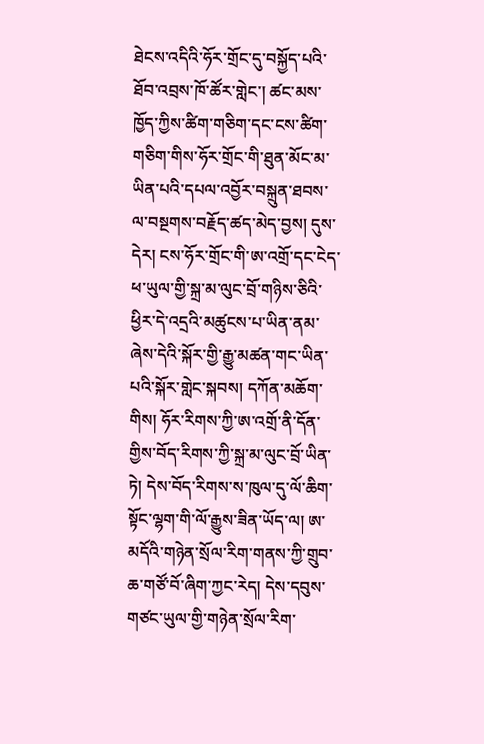ཐེངས་འདིའི་ཧོར་གྲོང་དུ་བསྐྱོད་པའི་ཐོབ་འབྲས་ཁོ་ཚོར་གླེང་། ཚང་མས་ཁྱོད་ཀྱིས་ཚིག་གཅིག་དང་ངས་ཚིག་གཅིག་གིས་ཧོར་གྲོང་གི་ཐུན་མོང་མ་ཡིན་པའི་དཔལ་འབྱོར་བསྐྲུན་ཐབས་ལ་བསྔགས་བརྗོད་ཚད་མེད་བྱས། དུས་དེར། ངས་ཧོར་གྲོང་གི་ཨ་འགྲོ་དང་ངེད་ཕ་ཡུལ་གྱི་སྐྲ་མ་ལུང་བྲོ་གཉིས་ཅིའི་ཕྱིར་དེ་འདྲའི་མཚུངས་པ་ཡིན་ནམ་ཞེས་དེའི་སྐོར་གྱི་རྒྱུ་མཚན་གང་ཡིན་པའི་སྐོར་གླེང་སྐབས། དཀོན་མཆོག་གིས། ཧོར་རིགས་ཀྱི་ཨ་འགྲོ་ནི་དོན་གྱིས་བོད་རིགས་ཀྱི་སྐྲ་མ་ལུང་བྲོ་ཡིན་ཏེ། དེས་བོད་རིགས་ས་ཁུལ་དུ་ལོ་ཆིག་སྟོང་ལྷག་གི་ལོ་རྒྱུས་ཟིན་ཡོད་ལ། ཨ་མདོའི་གཉེན་སྲོལ་རིག་གནས་ཀྱི་གྲུབ་ཆ་གཙོ་བོ་ཞིག་ཀྱང་རེད། དེས་དབུས་གཙང་ཡུལ་གྱི་གཉེན་སྲོལ་རིག་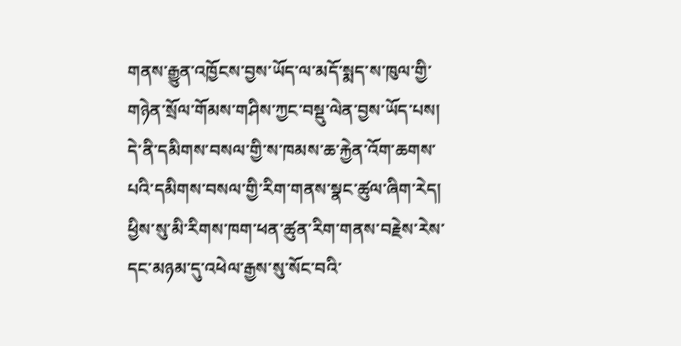གནས་རྒྱུན་འཁྱོངས་བྱས་ཡོད་ལ་མདོ་སྨད་ས་ཁུལ་གྱི་གཉེན་སྲོལ་གོམས་གཤིས་ཀྱང་བསྡུ་ལེན་བྱས་ཡོད་པས། དེ་ནི་དམིགས་བསལ་གྱི་ས་ཁམས་ཆ་རྐྱེན་འོག་ཆགས་པའི་དམིགས་བསལ་གྱི་རིག་གནས་སྣང་ཚུལ་ཞིག་རེད། ཕྱིས་སུ་མི་རིགས་ཁག་ཕན་ཚུན་རིག་གནས་བརྗེས་རེས་དང་མཉམ་དུ་འཕེལ་རྒྱས་སུ་སོང་བའི་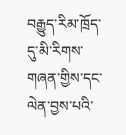བརྒྱུད་རིམ་ཁྲོད་དུ་མི་རིགས་གཞན་གྱིས་དང་ལེན་བྱས་པའི་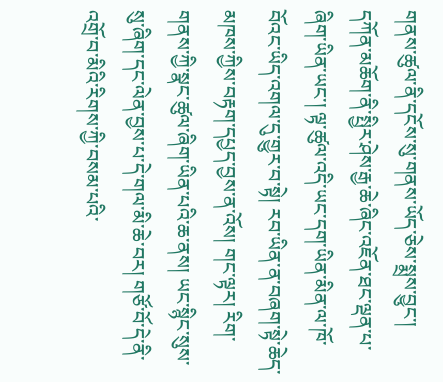གནས་ཚུལ་ནི་དངོས་སུ་གནས་ཡོད་ཅེས་སྨྲས་བྱུང་།
དཀོན་མཆོག་ནི་སྤྱིར་ཤེས་རྒྱ་ཆེ་ཞིང་འཇོན་ཐང་ལྡན་པ་ཞིག་ཡིན་ཡང་། ལྟ་ཚུལ་འདི་ཡང་དག་ཡིན་མིན་ལ་ཁོ་བོའང་ཡིད་འགལ་དུ་གྱུར་བ་སྟེ། རབ་ཡིན་ན་བཞག་སྟེ་ཆེད་མཁས་ཀྱིས་བརྟག་དཔྱད་བྱས་ན་འོས། གང་ལྟར། རིག་གནས་ཀྱི་སྣང་ཚུལ་ཞིག་ཡིན་པའི་ཆ་ནས། ཡང་སྙིང་སུས་སུ་ཞིག་དང་ལེན་བྱས་པ་དེ་གལ་མི་ཆེ་བར། གཙོ་བོ་དེ་ནི་འགྲོ་བ་མིའི་རིགས་ཀྱི་བསམ་པའི་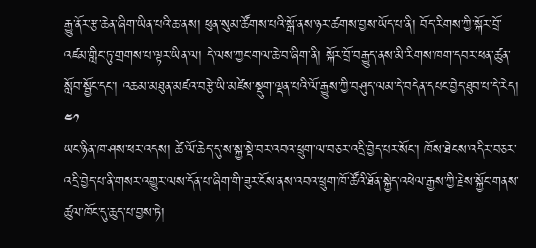རྒྱུ་ནོར་རྩ་ཆེན་ཞིག་ཡིན་པའི་ཆ་ནས། ཕུན་སུམ་ཚོགས་པའི་སྒོ་ནས་ཉར་ཚགས་བྱས་ཡོད་པ་ནི། བོད་རིགས་ཀྱི་སྐོར་བྲོ་འཛམ་གླིང་ཏུ་གྲགས་པ་ལྟར་ཡིན་ལ། དེ་ལས་ཀྱང་གལ་ཆེ་བ་ཞིག་ནི། སྐོར་བྲོ་བརྒྱུད་ནས་མི་རིགས་ཁག་དབར་ཕན་ཚུན་སློབ་སྦྱོང་དང་། འཆམ་མཐུན་མཛའ་བརྩེ་ཡི་མཛེས་སྡུག་ལྡན་པའི་ལོ་རྒྱུས་ཀྱི་བཤུད་ལམ་དེ་བདེན་དཔང་བྱེད་ཐུབ་པ་དེ་རེད།
༤༡
ཡང་ཉིན་ཁ་ཤས་ཕར་འདས། ཚེ་ལོ་ཆེད་དུ་ས་སྐྱ་སྡེ་བར་འབའ་ཕྲུག་ལ་བཅར་འདྲི་བྱེད་པར་སོང་། ཁོས་ཐེངས་འདིར་བཅར་འདྲི་བྱེད་པ་ནི་གསར་འགྱུར་ལས་དོན་པ་ཞིག་གི་ཟུར་ངོས་ནས་འབའ་ཕྲུག་ཁོ་ཚོའི་ཐོན་སྐྱེད་འཕེལ་རྒྱས་ཀྱི་རྗེས་སྐྱོང་གནས་ཚུལ་ཁོང་དུ་ཆུད་པ་བྱས་ཏེ།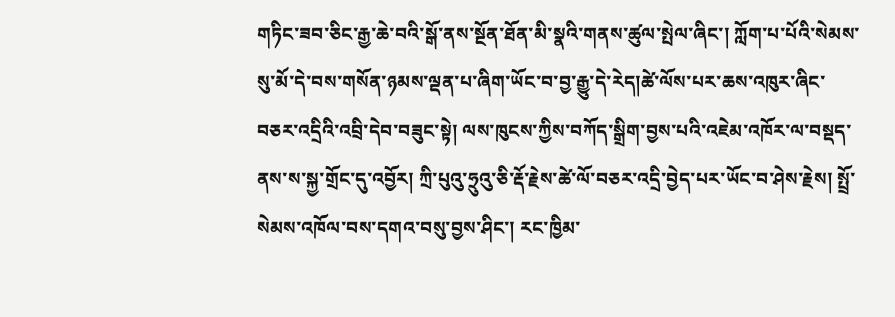གཏིང་ཟབ་ཅིང་རྒྱ་ཆེ་བའི་སྒོ་ནས་སྔོན་ཐོན་མི་སྣའི་གནས་ཚུལ་སྤེལ་ཞིང་། ཀློག་པ་པོའི་སེམས་སུ་མོ་དེ་བས་གསོན་ཉམས་ལྡན་པ་ཞིག་ཡོང་བ་བྱ་རྒྱུ་དེ་རེད།ཚེ་ལོས་པར་ཆས་འཁུར་ཞིང་བཅར་འདྲིའི་འབྲི་དེབ་བཟུང་སྟེ། ལས་ཁུངས་ཀྱིས་བཀོད་སྒྲིག་བྱས་པའི་འཇེམ་འཁོར་ལ་བསྡད་ནས་ས་སྐྱ་གྲོང་དུ་འབྱོར། ཀྲི་པུའུ་ཧྲུའུ་ཅི་རྡོ་རྗེས་ཚེ་ལོ་བཅར་འདྲི་བྱེད་པར་ཡོང་བ་ཤེས་རྗེས། སྤྲོ་སེམས་འཁོལ་བས་དགའ་བསུ་བྱས་ཤིང་། རང་ཁྱིམ་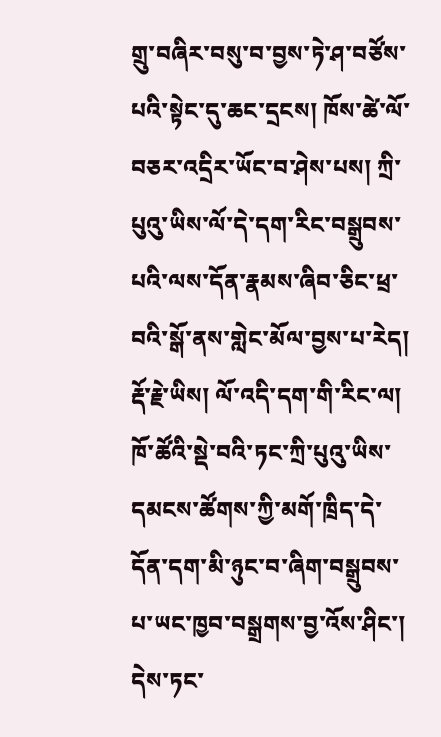གྲུ་བཞིར་བསུ་བ་བྱས་ཏེ་ཤ་བཙོས་པའི་སྟེང་དུ་ཆང་དྲངས། ཁོས་ཚེ་ལོ་བཅར་འདྲིར་ཡོང་བ་ཤེས་པས། ཀྲི་པུའུ་ཡིས་ལོ་དེ་དག་རིང་བསྒྲུབས་པའི་ལས་དོན་རྣམས་ཞིབ་ཅིང་ཕྲ་བའི་སྒོ་ནས་གླེང་མོལ་བྱས་པ་རེད། རྡོ་རྗེ་ཡིས། ལོ་འདི་དག་གི་རིང་ལ། ཁོ་ཚོའི་སྡེ་བའི་ཏང་ཀྲི་པུའུ་ཡིས་དམངས་ཚོགས་ཀྱི་མགོ་ཁྲིད་དེ་དོན་དག་མི་ཉུང་བ་ཞིག་བསྒྲུབས་པ་ཡང་ཁྱབ་བསྒྲགས་བྱ་འོས་ཤིང་། དེས་ཏང་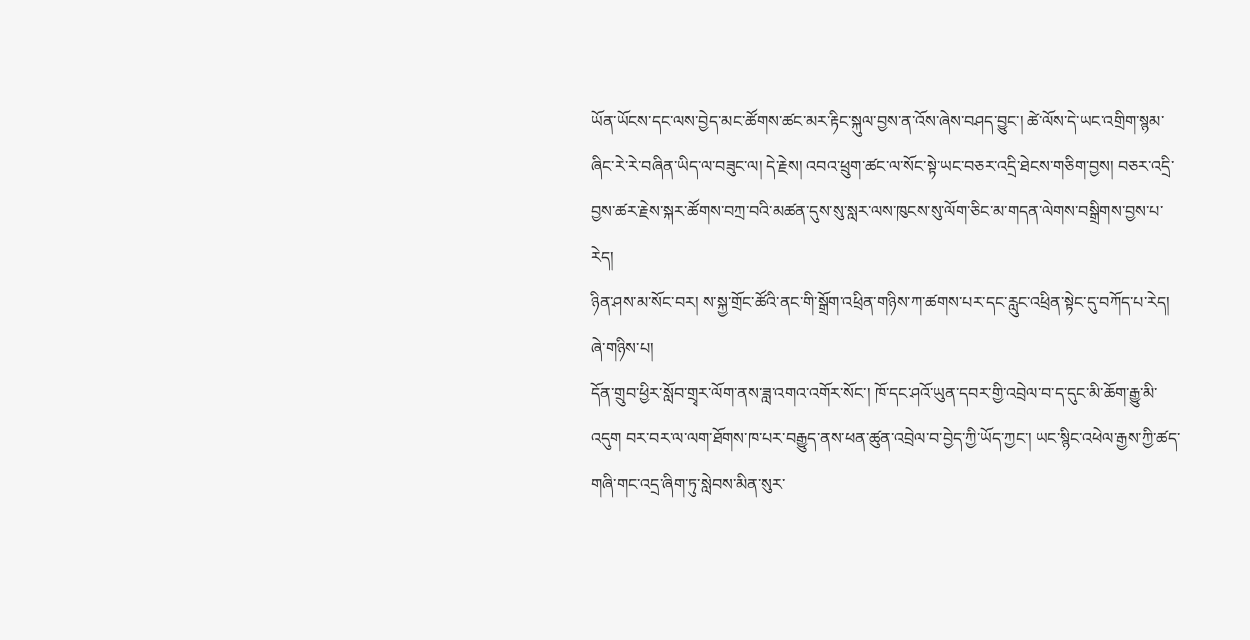ཡོན་ཡོངས་དང་ལས་བྱེད་མང་ཚོགས་ཚང་མར་རྟིང་སྐུལ་བྱས་ན་འོས་ཞེས་བཤད་བྱུང་། ཚེ་ལོས་དེ་ཡང་འགྲིག་སྙམ་ཞིང་རེ་རེ་བཞིན་ཡིད་ལ་བཟུང་ལ། དེ་རྗེས། འབའ་ཕྲུག་ཚང་ལ་སོང་སྟེ་ཡང་བཅར་འདྲི་ཐེངས་གཅིག་བྱས། བཅར་འདྲི་བྱས་ཚར་རྗེས་སྐར་ཚོགས་བཀྲ་བའི་མཚན་དུས་སུ་སླར་ལས་ཁུངས་སུ་ལོག་ཅིང་མ་གདན་ལེགས་བསྒྲིགས་བྱས་པ་རེད།
ཉིན་ཤས་མ་སོང་བར། ས་སྐྱ་གྲོང་ཚོའི་ནང་གི་སྒྲོག་འཕྲིན་གཉིས་ཀ་ཚགས་པར་དང་རླུང་འཕྲིན་སྟེང་དུ་བཀོད་པ་རེད།
ཞེ་གཉིས་པ།
དོན་གྲུབ་ཕྱིར་སློབ་གྲྭར་ལོག་ནས་ཟླ་འགའ་འགོར་སོང་། ཁོ་དང་ཤའོ་ཡུན་དབར་གྱི་འབྲེལ་བ་ད་དུང་མི་ཆོག་རྒྱུ་མི་འདུག བར་བར་ལ་ལག་ཐོགས་ཁ་པར་བརྒྱུད་ནས་ཕན་ཚུན་འབྲེལ་བ་བྱེད་ཀྱི་ཡོད་ཀྱང་། ཡང་སྙིང་འཕེལ་རྒྱས་ཀྱི་ཚད་གཞི་གང་འདྲ་ཞིག་ཏུ་སླེབས་མིན་སུར་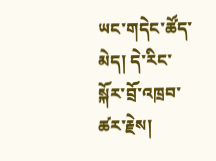ཡང་གདེང་ཚོད་མེད། དེ་རིང་སྐོར་བྲོ་འཁྲབ་ཚར་རྗེས།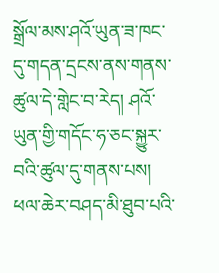སྒྲོལ་མས་ཤའོ་ཡུན་ཟ་ཁང་དུ་གདན་དྲངས་ནས་གནས་ཚུལ་དེ་གླེང་བ་རེད། ཤའོ་ཡུན་གྱི་གདོང་ཧ་ཅང་སྐྱུར་བའི་ཚུལ་དུ་གནས་པས། ཕལ་ཆེར་བཤད་མི་ཐུབ་པའི་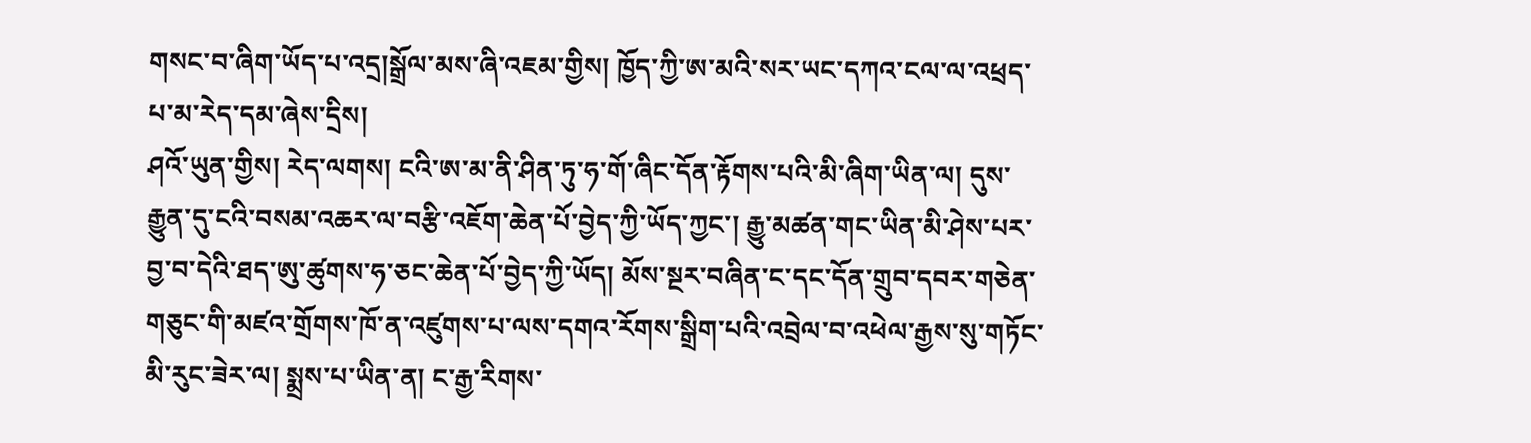གསང་བ་ཞིག་ཡོད་པ་འདྲ།སྒྲོལ་མས་ཞི་འཇམ་གྱིས། ཁྱོད་ཀྱི་ཨ་མའི་སར་ཡང་དཀའ་ངལ་ལ་འཕྲད་པ་མ་རེད་དམ་ཞེས་དྲིས།
ཤའོ་ཡུན་གྱིས། རེད་ལགས། ངའི་ཨ་མ་ནི་ཤིན་ཏུ་ཧ་གོ་ཞིང་དོན་རྟོགས་པའི་མི་ཞིག་ཡིན་ལ། དུས་རྒྱུན་དུ་ངའི་བསམ་འཆར་ལ་བརྩི་འཇོག་ཆེན་པོ་བྱེད་ཀྱི་ཡོད་ཀྱང་། རྒྱུ་མཚན་གང་ཡིན་མི་ཤེས་པར་བྱ་བ་དེའི་ཐད་ཨུ་ཚུགས་ཧ་ཅང་ཆེན་པོ་བྱེད་ཀྱི་ཡོད། མོས་སྔར་བཞིན་ང་དང་དོན་གྲུབ་དབར་གཅེན་གཅུང་གི་མཛའ་གྲོགས་ཁོ་ན་འཛུགས་པ་ལས་དགའ་རོགས་སྒྲིག་པའི་འབྲེལ་བ་འཕེལ་རྒྱས་སུ་གཏོང་མི་རུང་ཟེར་ལ། སྨྲས་པ་ཡིན་ན། ང་རྒྱ་རིགས་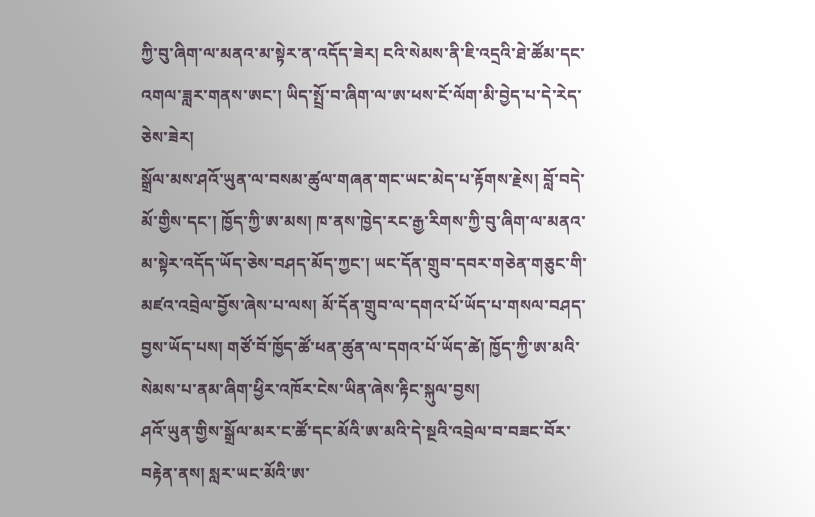ཀྱི་བུ་ཞིག་ལ་མནའ་མ་སྟེར་ན་འདོད་ཟེར། ངའི་སེམས་ནི་ཇི་འདྲའི་ཐེ་ཚོམ་དང་འགལ་ཟླར་གནས་ཨང་། ཡིད་སྤྲོ་བ་ཞིག་ལ་ཨ་ཕས་ངོ་ལོག་མི་བྱེད་པ་དེ་རེད་ཅེས་ཟེར།
སྒྲོལ་མས་ཤའོ་ཡུན་ལ་བསམ་ཚུལ་གཞན་གང་ཡང་མེད་པ་རྟོགས་རྗེས། བློ་བདེ་མོ་གྱིས་དང་། ཁྱོད་ཀྱི་ཨ་མས། ཁ་ནས་ཁྱེད་རང་རྒྱ་རིགས་ཀྱི་བུ་ཞིག་ལ་མནའ་མ་སྟེར་འདོད་ཡོད་ཅེས་བཤད་མོད་ཀྱང་། ཡང་དོན་གྲུབ་དབར་གཅེན་གཅུང་གི་མཛའ་འབྲེལ་བྱོས་ཞེས་པ་ལས། མོ་དོན་གྲུབ་ལ་དགའ་པོ་ཡོད་པ་གསལ་བཤད་བྱས་ཡོད་པས། གཙོ་བོ་ཁྱོད་ཚོ་ཕན་ཚུན་ལ་དགའ་པོ་ཡོད་ཚེ། ཁྱོད་ཀྱི་ཨ་མའི་སེམས་པ་ནམ་ཞིག་ཕྱིར་འཁོར་ངེས་ཡིན་ཞེས་རྟིང་སྐུལ་བྱས།
ཤའོ་ཡུན་གྱིས་སྒྲོལ་མར་ང་ཚོ་དང་མོའི་ཨ་མའི་དེ་སྔའི་འབྲེལ་བ་བཟང་བོར་བརྟེན་ནས། སླར་ཡང་མོའི་ཨ་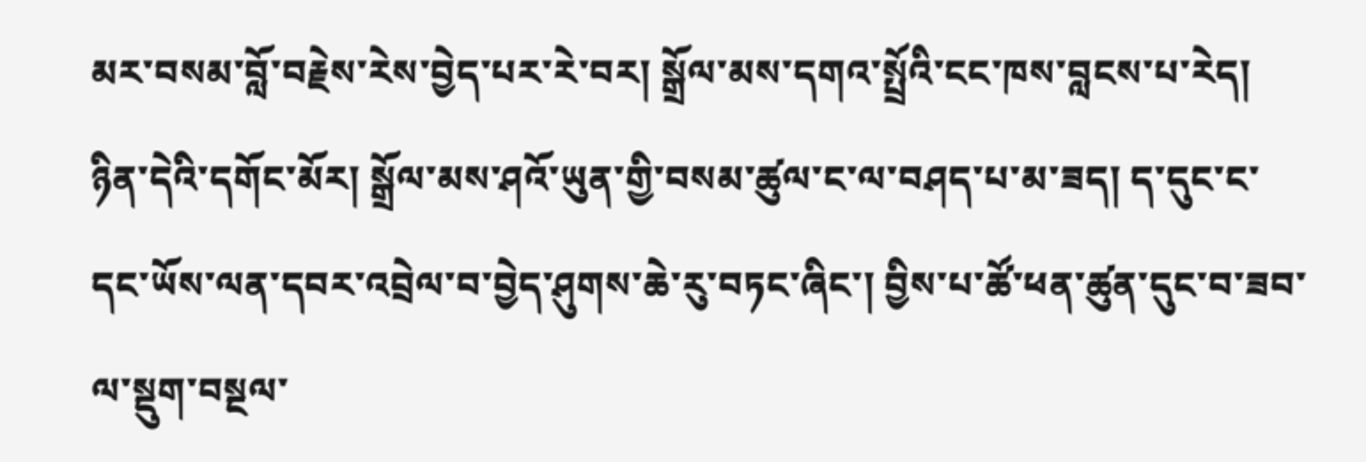མར་བསམ་བློ་བརྗེས་རེས་བྱེད་པར་རེ་བར། སྒྲོལ་མས་དགའ་སྤྲོའི་ངང་ཁས་བླངས་པ་རེད།
ཉིན་དེའི་དགོང་མོར། སྒྲོལ་མས་ཤའོ་ཡུན་གྱི་བསམ་ཚུལ་ང་ལ་བཤད་པ་མ་ཟད། ད་དུང་ང་དང་ཡོས་ལན་དབར་འབྲེལ་བ་བྱེད་ཤུགས་ཆེ་རུ་བཏང་ཞིང་། བྱིས་པ་ཚོ་ཕན་ཚུན་དུང་བ་ཟབ་ལ་སྡུག་བསྔལ་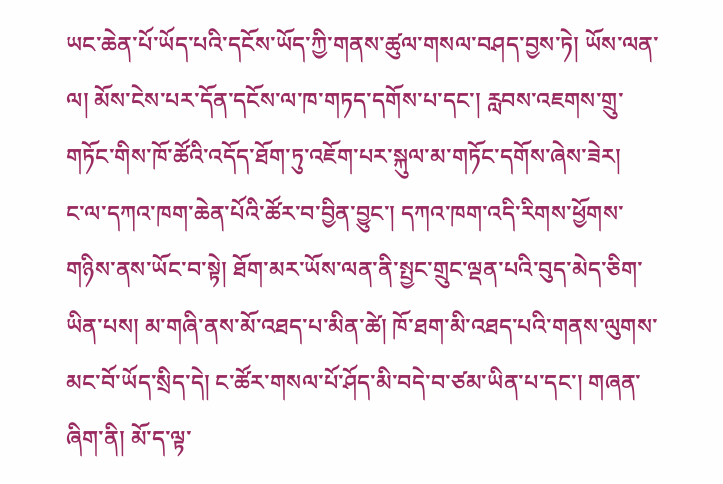ཡང་ཆེན་པོ་ཡོད་པའི་དངོས་ཡོད་ཀྱི་གནས་ཚུལ་གསལ་བཤད་བྱས་ཏེ། ཡོས་ལན་ལ། མོས་ངེས་པར་དོན་དངོས་ལ་ཁ་གཏད་དགོས་པ་དང་། རླབས་འཇགས་གྲུ་གཏོང་གིས་ཁོ་ཚོའི་འདོད་ཐོག་ཏུ་འཇོག་པར་སྐུལ་མ་གཏོང་དགོས་ཞེས་ཟེར།
ང་ལ་དཀའ་ཁག་ཆེན་པོའི་ཚོར་བ་བྱིན་བྱུང་། དཀའ་ཁག་འདི་རིགས་ཕྱོགས་གཉིས་ནས་ཡོང་བ་སྟེ། ཐོག་མར་ཡོས་ལན་ནི་སྤྱང་གྲུང་ལྡན་པའི་བུད་མེད་ཅིག་ཡིན་པས། མ་གཞི་ནས་མོ་འཐད་པ་མིན་ཚེ། ཁོ་ཐག་མི་འཐད་པའི་གནས་ལུགས་མང་བོ་ཡོད་སྲིད་དེ། ང་ཚོར་གསལ་པོ་ཤོད་མི་བདེ་བ་ཙམ་ཡིན་པ་དང་། གཞན་ཞིག་ནི། མོ་ད་ལྟ་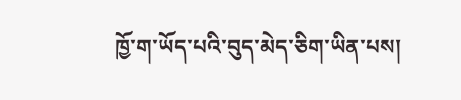ཁྱོ་ག་ཡོད་པའི་བུད་མེད་ཅིག་ཡིན་པས།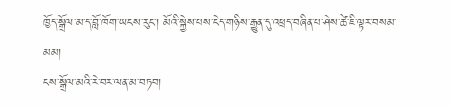ཁྱོད་སྒྲོལ་མ་ད་བློ་ཁོག་ཡངས་རུང་། མོའི་སྐྱེས་པས་ངེད་གཉིས་རྒྱུན་དུ་འཕྲད་བཞིན་པ་ཤེས་ཚེ་ཇི་ལྟར་བསམ་མམ།
ངས་སྒྲོལ་མའི་རེ་བར་ལན་མ་བཏབ།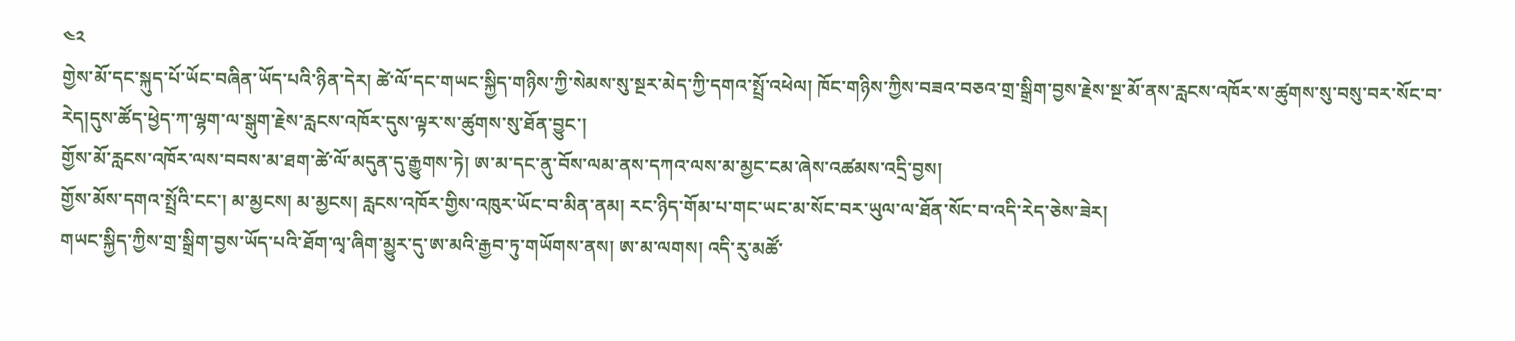༤༢
གྱེས་མོ་དང་སྐུད་པོ་ཡོང་བཞིན་ཡོད་པའི་ཉིན་དེར། ཚེ་ལོ་དང་གཡང་སྐྱིད་གཉིས་ཀྱི་སེམས་སུ་སྔར་མེད་ཀྱི་དགའ་སྤྲོ་འཕེལ། ཁོང་གཉིས་ཀྱིས་བཟའ་བཅའ་གྲ་སྒྲིག་བྱས་རྗེས་སྔ་མོ་ནས་རླངས་འཁོར་ས་ཚུགས་སུ་བསུ་བར་སོང་བ་རེད།དུས་ཚོད་ཕྱེད་ཀ་ལྷག་ལ་སྒུག་རྗེས་རླངས་འཁོར་དུས་ལྟར་ས་ཚུགས་སུ་ཐོན་བྱུང་།
གྱོས་མོ་རླངས་འཁོར་ལས་བབས་མ་ཐག་ཚེ་ལོ་མདུན་དུ་རྒྱུགས་ཏེ། ཨ་མ་དང་ནུ་བོས་ལམ་ནས་དཀའ་ལས་མ་མྱང་ངམ་ཞེས་འཚམས་འདྲི་བྱས།
གྱོས་མོས་དགའ་སྤྲོའི་ངང་། མ་མྱངས། མ་མྱངས། རླངས་འཁོར་གྱིས་འཁུར་ཡོང་བ་མིན་ནམ། རང་ཉིད་གོམ་པ་གང་ཡང་མ་སོང་བར་ཡུལ་ལ་ཐོན་སོང་བ་འདི་རེད་ཅེས་ཟེར།
གཡང་སྐྱིད་ཀྱིས་གྲ་སྒྲིག་བྱས་ཡོད་པའི་ཐོག་ལྭ་ཞིག་མྱུར་དུ་ཨ་མའི་རྒྱབ་ཏུ་གཡོགས་ནས། ཨ་མ་ལགས། འདི་རུ་མཚོ་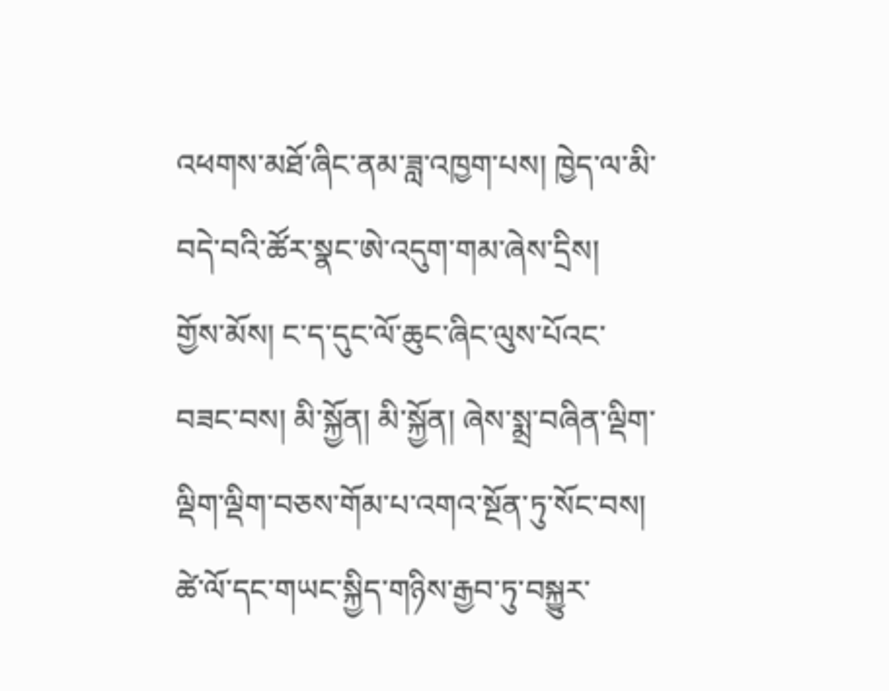འཕགས་མཐོ་ཞིང་ནམ་ཟླ་འཁྱག་པས། ཁྱེད་ལ་མི་བདེ་བའི་ཚོར་སྣང་ཨེ་འདུག་གམ་ཞེས་དྲིས།
གྱོས་མོས། ང་ད་དུང་ལོ་ཆུང་ཞིང་ལུས་པོའང་བཟང་བས། མི་སྐྱོན། མི་སྐྱོན། ཞེས་སྨྲ་བཞིན་ལྡིག་ལྡིག་ལྡིག་བཅས་གོམ་པ་འགའ་སྔོན་ཏུ་སོང་བས། ཚེ་ལོ་དང་གཡང་སྐྱིད་གཉིས་རྒྱབ་ཏུ་བསྐྱུར་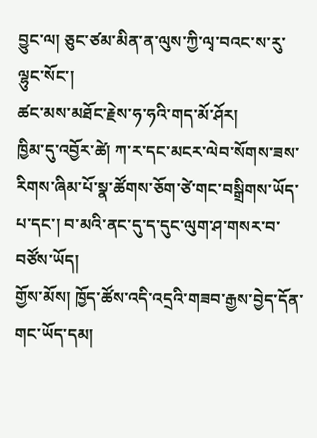བྱུང་ལ། ཅུང་ཙམ་མིན་ན་ལུས་ཀྱི་ལྭ་བའང་ས་རུ་ལྷུང་སོང་།
ཚང་མས་མཐོང་རྗེས་ཧ་ཧའི་གད་མོ་ཤོར།
ཁྱིམ་དུ་འབྱོར་ཚེ། ཀ་ར་དང་མངར་ལེབ་སོགས་ཟས་རིགས་ཞིམ་པོ་སྣ་ཚོགས་ཅོག་ཙེ་གང་བསྒྲིགས་ཡོད་པ་དང་། བ་མའི་ནང་དུ་ད་དུང་ལུག་ཤ་གསར་བ་བཙོས་ཡོད།
གྱོས་མོས། ཁྱོད་ཚོས་འདི་འདྲའི་གཟབ་རྒྱས་བྱེད་དོན་གང་ཡོད་དམ།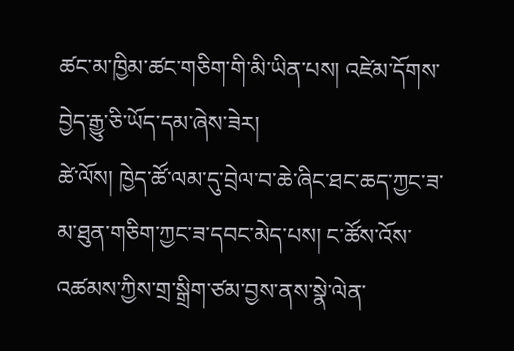ཚང་མ་ཁྱིམ་ཚང་གཅིག་གི་མི་ཡིན་པས། འཛེམ་དོགས་བྱེད་རྒྱུ་ཅི་ཡོད་དམ་ཞེས་ཟེར།
ཚེ་ལོས། ཁྱེད་ཚོ་ལམ་དུ་བྲེལ་བ་ཆེ་ཞིང་ཐང་ཆད་ཀྱང་ཟ་མ་ཐུན་གཅིག་ཀྱང་ཟ་དབང་མེད་པས། ང་ཚོས་འོས་འཚམས་ཀྱིས་གྲ་སྒྲིག་ཙམ་བྱས་ནས་སྣེ་ལེན་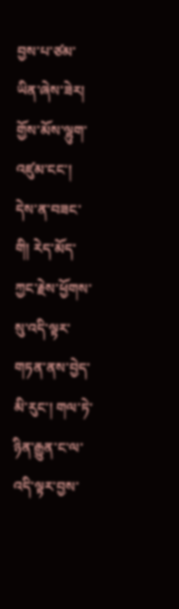བྱས་པ་ཙམ་ཡིན་ཞེས་ཟེར།
གྱོས་མོས་ལྷུག་འཛུམ་ངང་། དེས་ན་བཟང་གི། རེད་མོད་ཀྱང་རྗེས་ཕྱོགས་སུ་འདི་ལྟར་གཏན་ནས་བྱེད་མི་རུང་། གལ་ཏེ་ཉིན་རྒྱུན་ང་ལ་འདི་ལྟར་བྱས་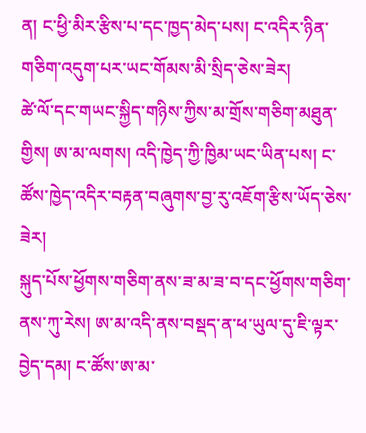ན། ང་ཕྱི་མིར་རྩིས་པ་དང་ཁྱད་མེད་པས། ང་འདིར་ཉིན་གཅིག་འདུག་པར་ཡང་གོམས་མི་སྲིད་ཅེས་ཟེར།
ཚེ་ལོ་དང་གཡང་སྐྱིད་གཉིས་ཀྱིས་མ་གྲོས་གཅིག་མཐུན་གྱིས། ཨ་མ་ལགས། འདི་ཁྱེད་ཀྱི་ཁྱིམ་ཡང་ཡིན་པས། ང་ཚོས་ཁྱེད་འདིར་བརྟན་བཞུགས་བྱ་རུ་འཇོག་རྩིས་ཡོད་ཅེས་ཟེར།
སྐུད་པོས་ཕྱོགས་གཅིག་ནས་ཟ་མ་ཟ་བ་དང་ཕྱོགས་གཅིག་ནས་ཀུ་རེས། ཨ་མ་འདི་ནས་བསྡད་ན་ཕ་ཡུལ་དུ་ཇི་ལྟར་བྱེད་དམ། ང་ཚོས་ཨ་མ་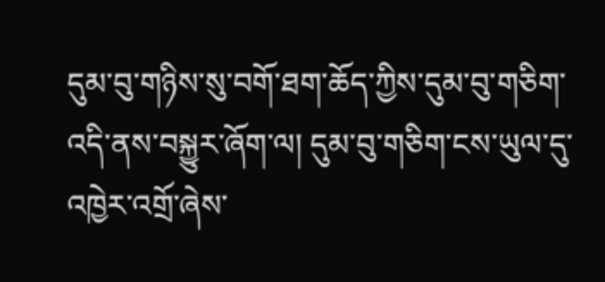དུམ་བུ་གཉིས་སུ་བགོ་ཐག་ཆོད་ཀྱིས་དུམ་བུ་གཅིག་འདི་ནས་བསྐྱུར་ཞོག་ལ། དུམ་བུ་གཅིག་ངས་ཡུལ་དུ་འཁྱེར་འགྲོ་ཞེས་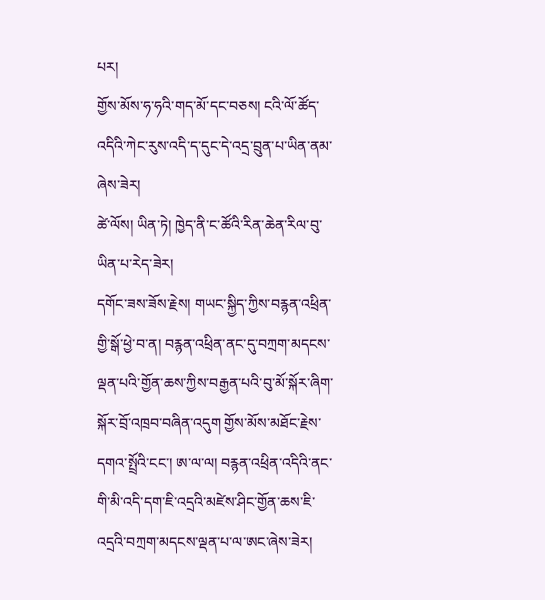པར།
གྱོས་མོས་ཧ་ཧའི་གད་མོ་དང་བཅས། ངའི་ལོ་ཚོད་འདིའི་ཀེང་རུས་འདི་ད་དུང་དེ་འདྲ་བྲུན་པ་ཡིན་ནམ་ཞེས་ཟེར།
ཚེ་ལོས། ཡིན་ཏེ། ཁྱེད་ནི་ང་ཚོའི་རིན་ཆེན་རིལ་བུ་ཡིན་པ་རེད་ཟེར།
དགོང་ཟས་ཟོས་རྗེས། གཡང་སྐྱིད་ཀྱིས་བརྙན་འཕྲིན་གྱི་སྒོ་ཕྱེ་བ་ན། བརྙན་འཕྲིན་ནང་དུ་བཀྲག་མདངས་ལྡན་པའི་གྱོན་ཆས་ཀྱིས་བརྒྱན་པའི་བུ་མོ་སྐོར་ཞིག་སྐོར་བྲོ་འཁྲབ་བཞིན་འདུག གྱོས་མོས་མཐོང་རྗེས་དགའ་སྤྲོའི་ངང་། ཨ་ལ་ལ། བརྙན་འཕྲིན་འདིའི་ནང་གི་མི་འདི་དག་ཇི་འདྲའི་མཛེས་ཤིང་གྱོན་ཆས་ཇི་འདྲའི་བཀྲག་མདངས་ལྡན་པ་ལ་ཨང་ཞེས་ཟེར།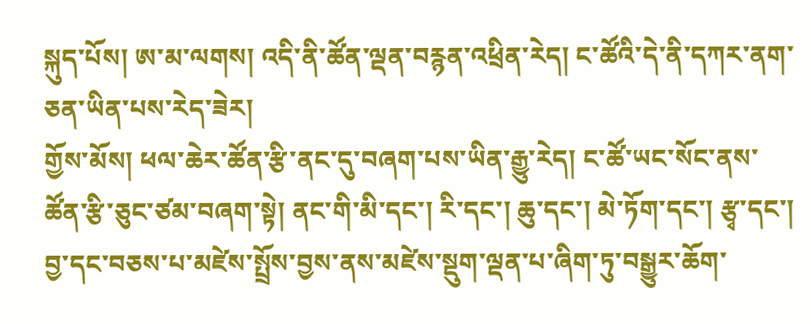སྐུད་པོས། ཨ་མ་ལགས། འདི་ནི་ཚོན་ལྡན་བརྙན་འཕྲིན་རེད། ང་ཚོའི་དེ་ནི་དཀར་ནག་ཅན་ཡིན་པས་རེད་ཟེར།
གྱོས་མོས། ཕལ་ཆེར་ཚོན་རྩི་ནང་དུ་བཞག་པས་ཡིན་རྒྱུ་རེད། ང་ཚོ་ཡང་སོང་ནས་ཚོན་རྩི་ཅུང་ཙམ་བཞག་སྟེ། ནང་གི་མི་དང་། རི་དང་། ཆུ་དང་། མེ་ཏོག་དང་། རྩྭ་དང་། བྱ་དང་བཅས་པ་མཛེས་སྤྲོས་བྱས་ནས་མཛེས་སྡུག་ལྡན་པ་ཞིག་ཏུ་བསྒྱུར་ཆོག་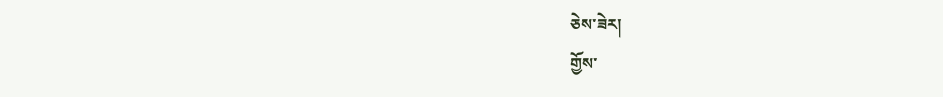ཅེས་ཟེར།
གྱོས་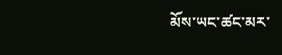མོས་ཡང་ཚང་མར་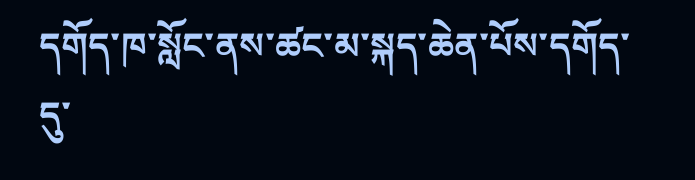དགོད་ཁ་སློང་ནས་ཚང་མ་སྐད་ཆེན་པོས་དགོད་དུ་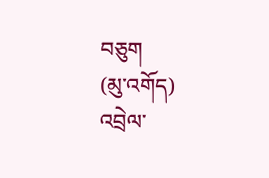བཅུག
(མུ་འགོད)
འབྲེལ་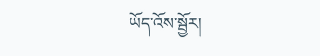ཡོད་འོས་སྦྱོར།